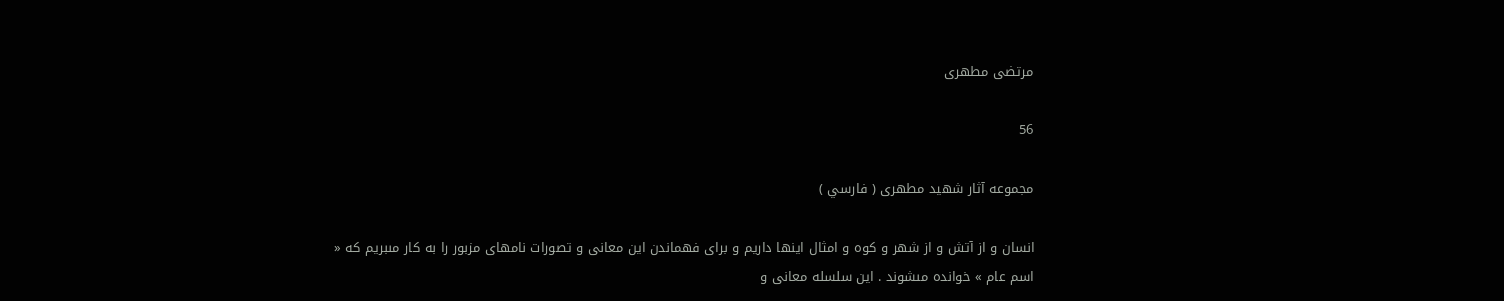مرتضى مطهرى

56

مجموعه آثار شهيد مطهرى ( فارسي )

انسان و از آتش و از شهر و كوه و امثال اينها داريم و براى فهماندن اين معانى و تصورات نامهاى مزبور را به كار مىبريم كه « اسم عام » خوانده مىشوند . اين سلسله معانى و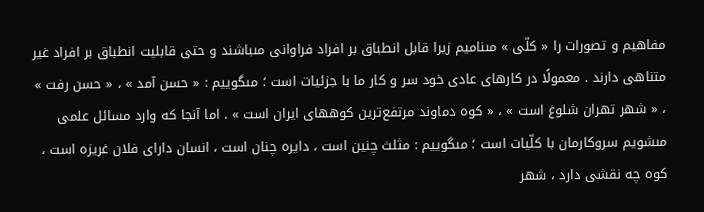مفاهيم و تصورات را « كلّى » مىناميم زيرا قابل انطباق بر افراد فراوانى مىباشند و حتى قابليت انطباق بر افراد غير متناهى دارند . معمولًا در كارهاى عادى خود سر و كار ما با جزئيات است ؛ مىگوييم : « حسن آمد » ، « حسن رفت » ، « شهر تهران شلوغ است » ، « كوه دماوند مرتفع‌ترين كوههاى ايران است » . اما آنجا كه وارد مسائل علمى مىشويم سروكارمان با كلّيات است ؛ مىگوييم : مثلث چنين است ، دايره چنان است ، انسان داراى فلان غريزه است ، كوه چه نقشى دارد ، شهر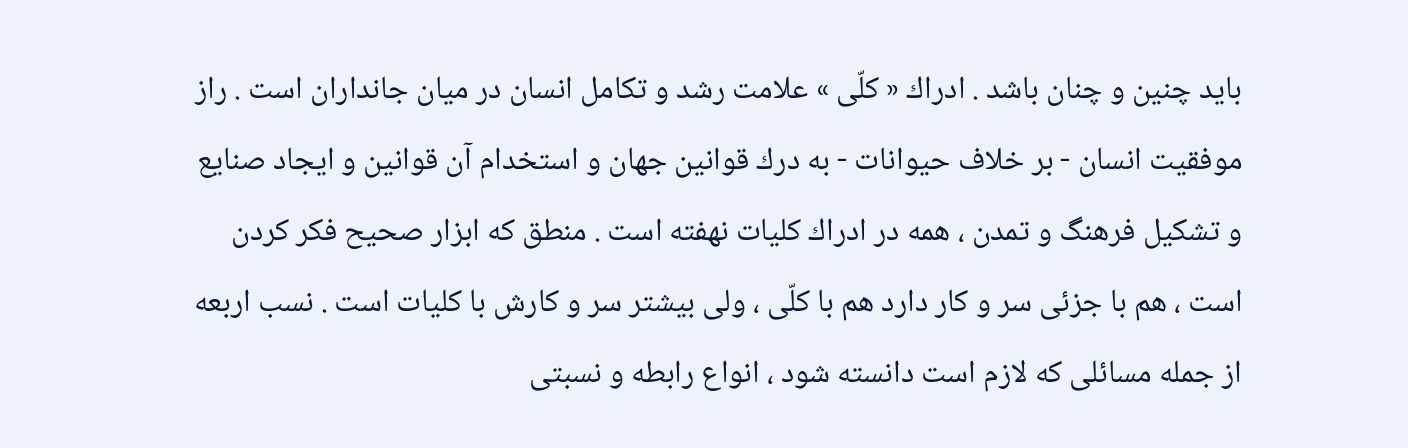بايد چنين و چنان باشد . ادراك « كلّى » علامت رشد و تكامل انسان در ميان جانداران است . راز موفقيت انسان - بر خلاف حيوانات - به درك قوانين جهان و استخدام آن قوانين و ايجاد صنايع و تشكيل فرهنگ و تمدن ، همه در ادراك كليات نهفته است . منطق كه ابزار صحيح فكر كردن است ، هم با جزئى سر و كار دارد هم با كلّى ، ولى بيشتر سر و كارش با كليات است . نسب اربعه از جمله مسائلى كه لازم است دانسته شود ، انواع رابطه و نسبتى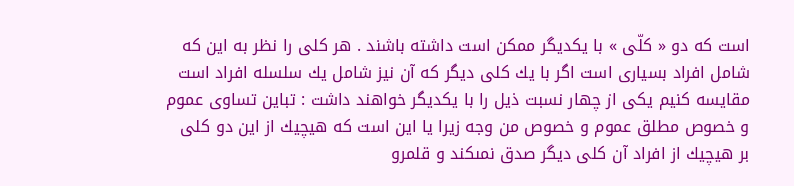است كه دو « كلّى » با يكديگر ممكن است داشته باشند . هر كلى را نظر به اين كه شامل افراد بسيارى است اگر با يك كلى ديگر كه آن نيز شامل يك سلسله افراد است مقايسه كنيم يكى از چهار نسبت ذيل را با يكديگر خواهند داشت : تباين تساوى عموم و خصوص مطلق عموم و خصوص من وجه زيرا يا اين است كه هيچيك از اين دو كلى بر هيچيك از افراد آن كلى ديگر صدق نمىكند و قلمرو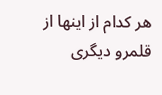هر كدام از اينها از قلمرو ديگرى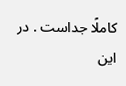كاملًا جداست . در اين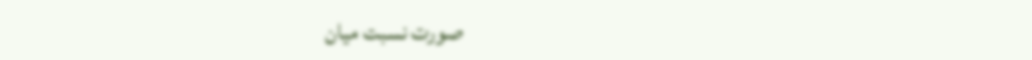صورت نسبت ميان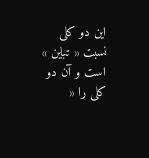اين دو كلى نسبت « تباين » است و آن دو كلى را «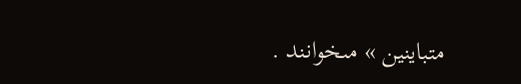متباينين » مىخوانند .